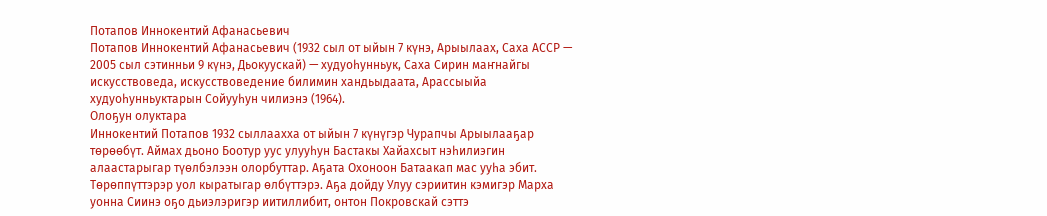Потапов Иннокентий Афанасьевич
Потапов Иннокентий Афанасьевич (1932 сыл от ыйын 7 күнэ, Арыылаах, Саха АССР — 2005 сыл сэтинньи 9 күнэ, Дьокуускай) — худуоһунньук, Саха Сирин маҥнайгы искусствоведа, искусствоведение билимин хандьыдаата, Арассыыйа худуоһунньуктарын Сойууһун чилиэнэ (1964).
Олоҕун олуктара
Иннокентий Потапов 1932 сыллаахха от ыйын 7 күнүгэр Чурапчы Арыылааҕар төрөөбүт. Аймах дьоно Боотур уус улууһун Бастакы Хайахсыт нэһилиэгин алаастарыгар түөлбэлээн олорбуттар. Аҕата Охоноон Батаакап мас ууһа эбит. Төрөппүттэрэр уол кыратыгар өлбүттэрэ. Аҕа дойду Улуу сэриитин кэмигэр Марха уонна Сиинэ оҕо дьиэлэригэр иитиллибит, онтон Покровскай сэттэ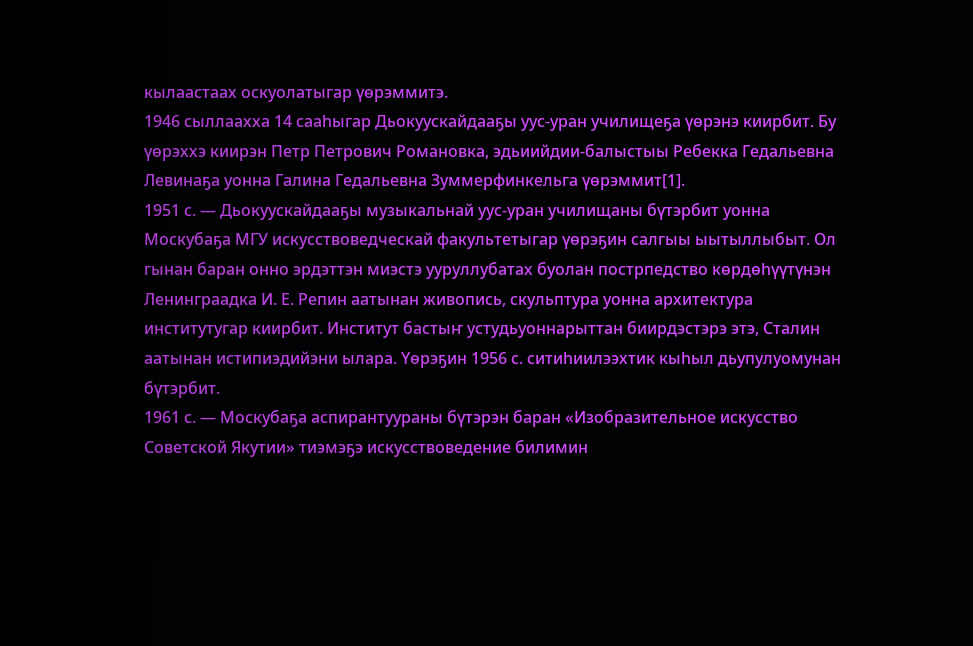кылаастаах оскуолатыгар үөрэммитэ.
1946 сыллаахха 14 сааһыгар Дьокуускайдааҕы уус-уран училищеҕа үөрэнэ киирбит. Бу үөрэххэ киирэн Петр Петрович Романовка, эдьиийдии-балыстыы Ребекка Гедальевна Левинаҕа уонна Галина Гедальевна Зуммерфинкельга үөрэммит[1].
1951 с. — Дьокуускайдааҕы музыкальнай уус-уран училищаны бүтэрбит уонна Москубаҕа МГУ искусствоведческай факультетыгар үөрэҕин салгыы ыытыллыбыт. Ол гынан баран онно эрдэттэн миэстэ ууруллубатах буолан пострпедство көрдөһүүтүнэн Ленинграадка И. Е. Репин аатынан живопись, скульптура уонна архитектура институтугар киирбит. Институт бастыҥ устудьуоннарыттан биирдэстэрэ этэ, Сталин аатынан истипиэдийэни ылара. Үөрэҕин 1956 с. ситиһиилээхтик кыһыл дьупулуомунан бүтэрбит.
1961 с. — Москубаҕа аспирантуураны бүтэрэн баран «Изобразительное искусство Советской Якутии» тиэмэҕэ искусствоведение билимин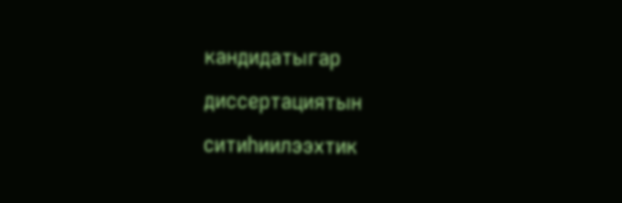кандидатыгар диссертациятын ситиһиилээхтик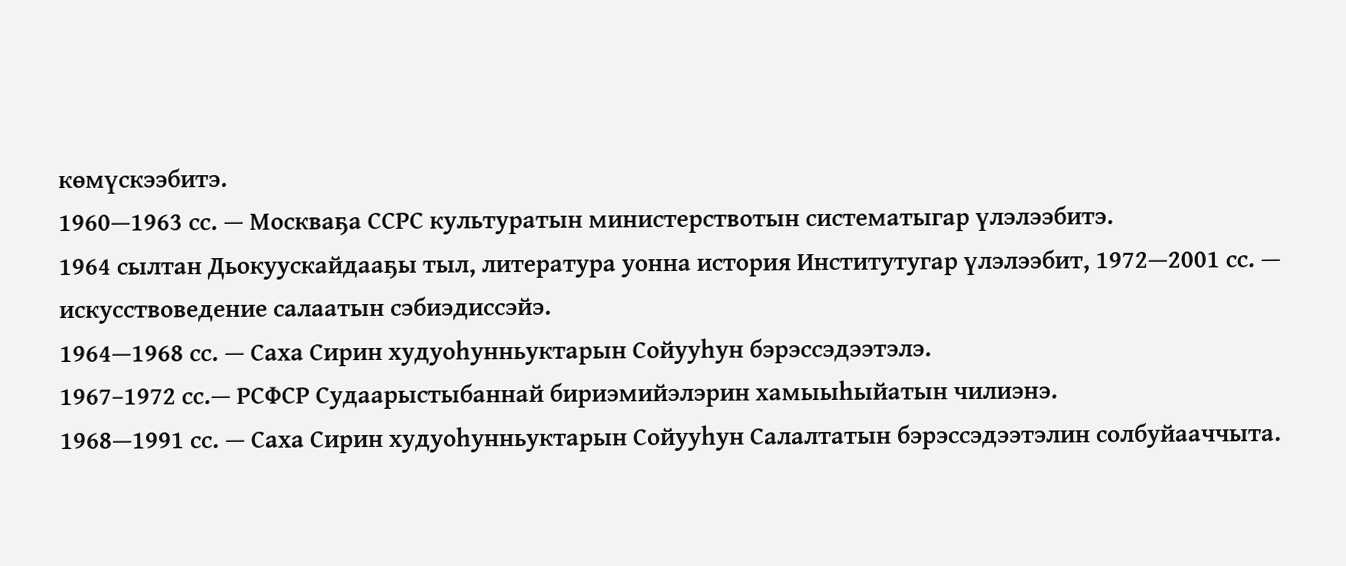көмүскээбитэ.
1960—1963 сс. — Москваҕа ССРС культуратын министерствотын систематыгар үлэлээбитэ.
1964 сылтан Дьокуускайдааҕы тыл, литература уонна история Институтугар үлэлээбит, 1972—2001 сс. — искусствоведение салаатын сэбиэдиссэйэ.
1964—1968 сс. — Саха Сирин худуоһунньуктарын Сойууһун бэрэссэдээтэлэ.
1967–1972 сс.— РСФСР Судаарыстыбаннай бириэмийэлэрин хамыыһыйатын чилиэнэ.
1968—1991 сс. — Саха Сирин худуоһунньуктарын Сойууһун Салалтатын бэрэссэдээтэлин солбуйааччыта.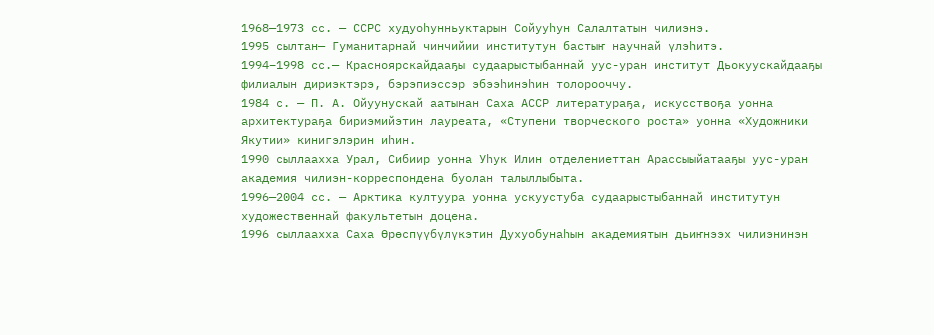1968—1973 сс. — ССРС худуоһунньуктарын Сойууһун Салалтатын чилиэнэ.
1995 сылтан— Гуманитарнай чинчийии институтун бастыҥ научнай үлэһитэ.
1994–1998 сс.— Красноярскайдааҕы судаарыстыбаннай уус-уран институт Дьокуускайдааҕы филиалын дириэктэрэ, бэрэпиэссэр эбээһинэһин толорооччу.
1984 с. — П. А. Ойуунускай аатынан Саха АССР литератураҕа, искусствоҕа уонна архитектураҕа бириэмийэтин лауреата, «Ступени творческого роста» уонна «Художники Якутии» кинигэлэрин иһин.
1990 сыллаахха Урал, Сибиир уонна Уһук Илин отделениеттан Арассыыйатааҕы уус-уран академия чилиэн-корреспондена буолан талыллыбыта.
1996—2004 сс. — Арктика култуура уонна ускуустуба судаарыстыбаннай институтун художественнай факультетын доцена.
1996 сыллаахха Саха Өрөспүүбүлүкэтин Духуобунаһын академиятын дьиҥнээх чилиэнинэн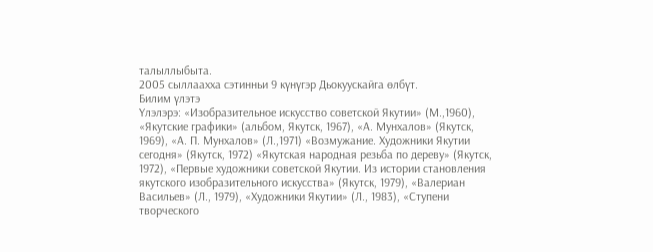талыллыбыта.
2005 сыллаахха сэтинньи 9 күнүгэр Дьокуускайга өлбүт.
Билим үлэтэ
Үлэлэрэ: «Изобразительное искусство советской Якутии» (М.,1960), «Якутские графики» (альбом, Якутск, 1967), «А. Мунхалов» (Якутск, 1969), «А. П. Мунхалов» (Л.,1971) «Возмужание. Художники Якутии сегодня» (Якутск, 1972) «Якутская народная резьба по дереву» (Якутск, 1972), «Первые художники советской Якутии. Из истории становления якутского изобразительного искусства» (Якутск, 1979), «Валериан Васильев» (Л., 1979), «Художники Якутии» (Л., 1983), «Ступени творческого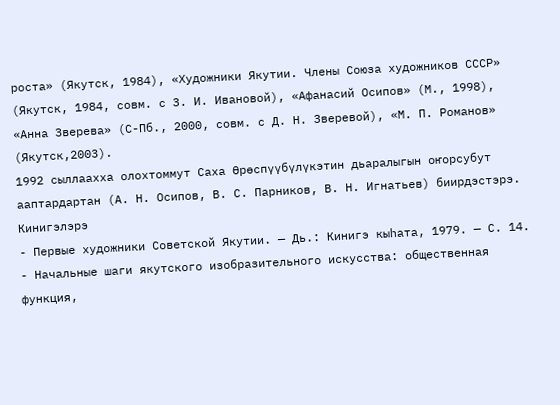роста» (Якутск, 1984), «Художники Якутии. Члены Союза художников СССР» (Якутск, 1984, совм. с З. И. Ивановой), «Афанасий Осипов» (М., 1998), «Анна Зверева» (С-Пб., 2000, совм. с Д. Н. Зверевой), «М. П. Романов» (Якутск,2003).
1992 сыллаахха олохтоммут Саха Өрөспүүбүлүкэтин дьаралыгын оҥорсубут ааптардартан (А. Н. Осипов, В. С. Парников, В. Н. Игнатьев) биирдэстэрэ.
Кинигэлэрэ
- Первые художники Советской Якутии. — Дь.: Кинигэ кыһата, 1979. — С. 14.
- Начальные шаги якутского изобразительного искусства: общественная функция,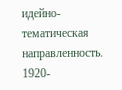идейно-тематическая направленность. 1920-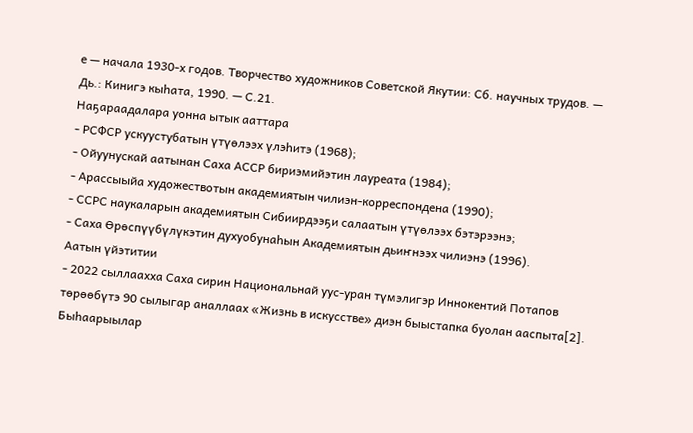е — начала 1930-х годов. Творчество художников Советской Якутии: Сб. научных трудов. — Дь.: Кинигэ кыһата, 1990. — С.21.
Наҕараадалара уонна ытык ааттара
- РСФСР ускуустубатын үтүөлээх үлэһитэ (1968);
- Ойуунускай аатынан Саха АССР бириэмийэтин лауреата (1984);
- Арассыыйа художествотын академиятын чилиэн-корреспондена (1990);
- ССРС наукаларын академиятын Сибиирдээҕи салаатын үтүөлээх бэтэрээнэ;
- Саха Өрөспүүбүлүкэтин духуобунаһын Академиятын дьиҥнээх чилиэнэ (1996).
Аатын үйэтитии
- 2022 сыллаахха Саха сирин Национальнай уус-уран түмэлигэр Иннокентий Потапов төрөөбүтэ 90 сылыгар аналлаах «Жизнь в искусстве» диэн быыстапка буолан ааспыта[2].
Быһаарыылар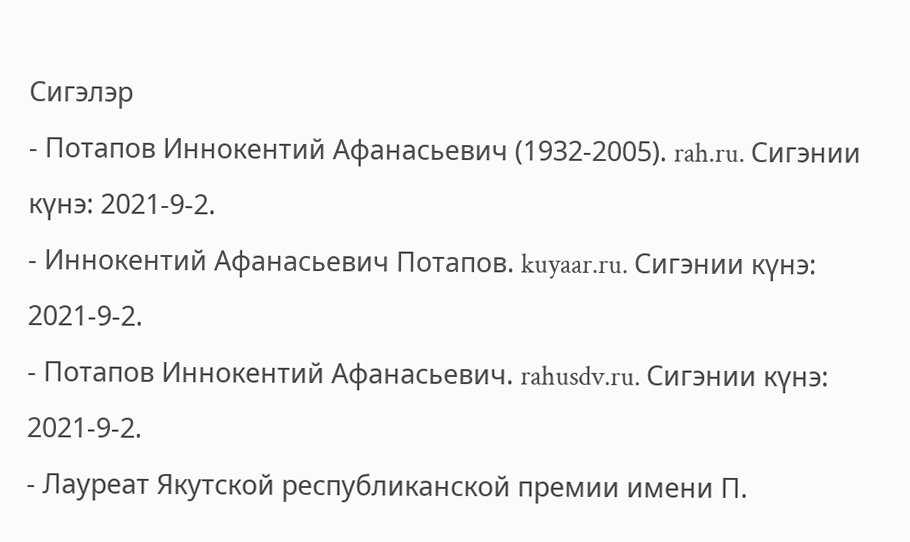Сигэлэр
- Потапов Иннокентий Афанасьевич (1932-2005). rah.ru. Сигэнии күнэ: 2021-9-2.
- Иннокентий Афанасьевич Потапов. kuyaar.ru. Сигэнии күнэ: 2021-9-2.
- Потапов Иннокентий Афанасьевич. rahusdv.ru. Сигэнии күнэ: 2021-9-2.
- Лауреат Якутской республиканской премии имени П.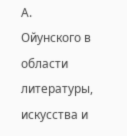А. Ойунского в области литературы, искусства и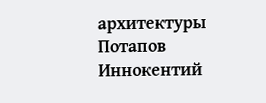архитектуры Потапов Иннокентий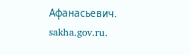Афанасьевич. sakha.gov.ru.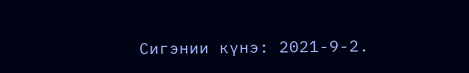Сигэнии күнэ: 2021-9-2.